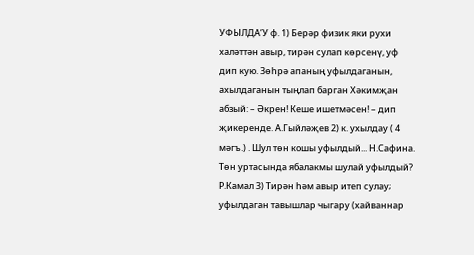УФЫЛДА’У ф. 1) Берәр физик яки рухи халәттән авыр, тирән сулап көрсенү, уф дип кую. Зөһрә апаның уфылдаганын, ахылдаганын тыңлап барган Хәкимҗан абзый: – Әкрен! Кеше ишетмәсен! – дип җикеренде. А.Гыйләҗев 2) к. ухылдау ( 4 мәгъ.) . Шул төн кошы уфылдый... Н.Сафина. Төн уртасында ябалакмы шулай уфылдый? Р.Камал 3) Тирән һәм авыр итеп сулау; уфылдаган тавышлар чыгару (хайваннар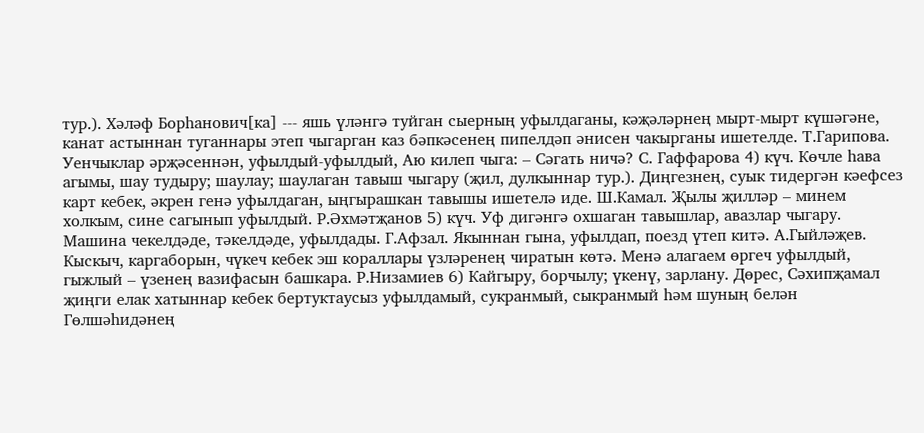тур.). Хәләф Борһанович[ка] --- яшь үләнгә туйган сыерның уфылдаганы, кәҗәләрнең мырт-мырт күшәгәне, канат астыннан туганнары этеп чыгарган каз бәпкәсенең пипелдәп әнисен чакырганы ишетелде. Т.Гарипова. Уенчыклар әрҗәсеннән, уфылдый-уфылдый, Аю килеп чыга: – Сәгать ничә? С. Гаффарова 4) күч. Көчле һава агымы, шау тудыру; шаулау; шаулаган тавыш чыгару (җил, дулкыннар тур.). Диңгезнең, суык тидергән кәефсез карт кебек, әкрен генә уфылдаган, ыңгырашкан тавышы ишетелә иде. Ш.Камал. Җылы җилләр – минем холкым, сине сагынып уфылдый. Р.Әхмәтҗанов 5) күч. Уф дигәнгә охшаган тавышлар, авазлар чыгару. Машина чекелдәде, тәкелдәде, уфылдады. Г.Афзал. Якыннан гына, уфылдап, поезд үтеп китә. А.Гыйләҗев. Кыскыч, каргаборын, чүкеч кебек эш кораллары үзләренең чиратын көтә. Менә алагаем өргеч уфылдый, гыжлый – үзенең вазифасын башкара. Р.Низамиев 6) Кайгыру, борчылу; үкенү, зарлану. Дөрес, Сәхипҗамал җиңги елак хатыннар кебек бертуктаусыз уфылдамый, сукранмый, сыкранмый һәм шуның белән Гөлшәһидәнең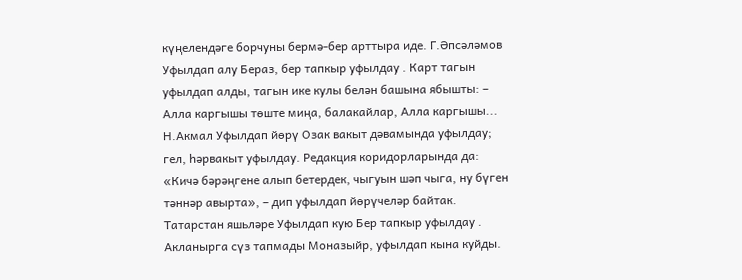күңелендәге борчуны бермә-бер арттыра иде. Г.Әпсәләмов Уфылдап алу Бераз, бер тапкыр уфылдау . Карт тагын уфылдап алды, тагын ике кулы белән башына ябышты: – Алла каргышы төште миңа, балакайлар, Алла каргышы... Н.Акмал Уфылдап йөрү Озак вакыт дәвамында уфылдау; гел, һәрвакыт уфылдау. Редакция коридорларында да: «Кичә бәрәңгене алып бетердек, чыгуын шәп чыга, ну бүген тәннәр авырта», – дип уфылдап йөрүчеләр байтак. Татарстан яшьләре Уфылдап кую Бер тапкыр уфылдау . Акланырга сүз тапмады Моназыйр, уфылдап кына куйды.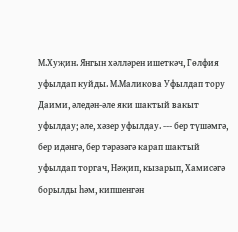М.Хуҗин. Янгын хәлләрен ишеткәч, Гөлфия уфылдап куйды. М.Маликова Уфылдап тору Даими, әледән-әле яки шактый вакыт уфылдау; әле, хәзер уфылдау. --- бер түшәмгә, бер идәнгә, бер тәрәзәгә карап шактый уфылдап торгач, Нәҗип, кызарып, Хамисәгә борылды һәм, кипшенгән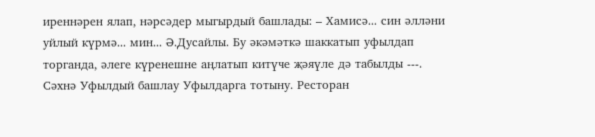иреннәрен ялап, нәрсәдер мыгырдый башлады: – Хамисә... син әлләни уйлый күрмә... мин... Ә.Дусайлы. Бу әкәмәткә шаккатып уфылдап торганда, әлеге күренешне аңлатып китүче җәяүле дә табылды ---. Сәхнә Уфылдый башлау Уфылдарга тотыну. Ресторан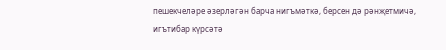пешекчеләре әзерләгән барча нигъмәткә, берсен дә рәнҗетмичә, игътибар күрсәтә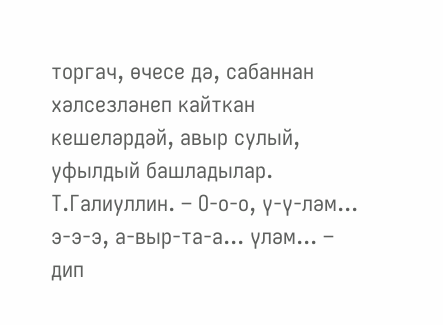торгач, өчесе дә, сабаннан хәлсезләнеп кайткан кешеләрдәй, авыр сулый, уфылдый башладылар. Т.Галиуллин. – О-о-о, ү-ү-ләм... э-э-э, а-выр-та-а... үләм... – дип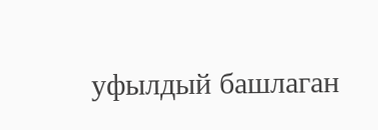уфылдый башлаган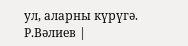ул, аларны күрүгә. Р.Вәлиев |